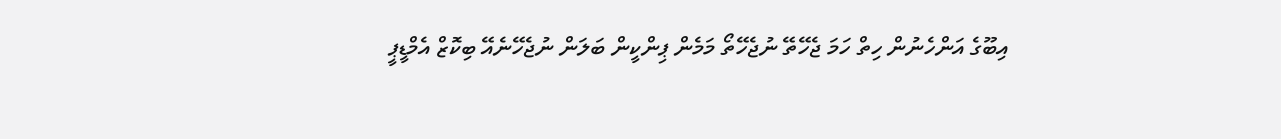އިބޫގެ އަންހެނުން ހިތް ހަމަ ޖެހޭތޭ ނުޖެހޭތޯ މަމެން ޕިންކީން ބަލަން ނުޖެހޭނެއޭ ބިކޮޒް އެމްޑީޕީ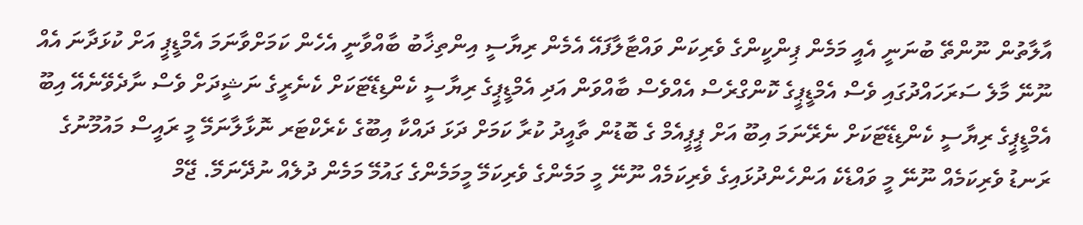އާލާތުން ނޫންތޭ ބުނަނީ އެއީ މަމެން ޕިންކީންގެ ވެރިކަން ވައްޓާލާފައޭ އެމެން ރިޔާސީ އިންތިޚާބު ބާއްވާނީ އެހެން ކަމަށްވާނަމަ އެމްޑީޕީ އަށް ކުޅަދާނަ އެއް ނޫނޭ މާލެ ސަރަހައްދުގައި ވެސް އެމްޑީޕީގެ ކޮންގްރެސް އެއްވެސް ބާއްވަން އަދި އެމްޑީޕީގެ ރިޔާސީ ކެންޑިޑޭޓަކަށް ކެނެރީގެ ނަޝީދަށް ވެސް ނާދެވޭނެއޭ އިބޫ އެމްޑީޕީގެ ރިޔާސީ ކެންޑިޑޭޓަކަށް ނެރޭނަމަ އިބޫ އަށް ޕީޕީއެމް ގެ ބޮޑުން ތާއީދު ކުރާ ކަމަށް ދަޅަ ދައްކާ އިބޫގެ ކެރެކްޓަރ ނޮޅާލާނަމޭ މީ ރައީސް މައުމޫނުގެ ރަނޑު ވެރިކަމެއް ނޫނޭ މީ ވައްޑެކެ އަންހެންދުޅައިގެ ވެރިކަމެއް ނޫނޭ މީ މަމެންގެ ވެރިކަމޭ މީމަމެންގެ ގައުމޭ މަމެން ދުލެއް ނުދޭނަމޭ. ޖޭމް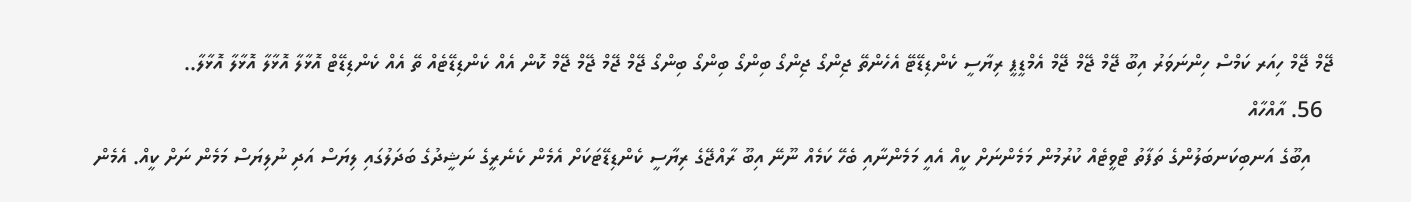ޖޭމް ޖޭމް ހިއަރ ކަމްސް ހިންނަވަރު އިބޫ ޖޭމް ޖޭމް ޖޭމް އެމްޑީޕީ ރިޔާސީ ކެންޑިޑޭޓޭ އެހެންތޭ ޖިންގޯ ޖިންގޯ ބިންގޯ ބިންގޯ ބިންގޯ ޖޭމް ޖޭމް ޖޭމް ޖޭމް ކޮން އެއް ކެންޑިޑޭޓެއް ތޭ އެއް ކެންޑިޑޭޓް އޮޅާލާ އޮޅާލާ އޮޅާލާ އޮޅާލާ..
  56. އާއްހާއް
    އިބޫގެ އަނބިކަނބަލުންގެ ތަފާތު ޓްވީޓެއް ކުރުމުން މަމެންނަށް ކީއް އެއީ މަމެންނާއި ބެހޭ ކަމެއް ނޫނޭ އިބޫ ރާއްޖޭގެ ރިޔާސީ ކެންޑިޑޭޓަކަށް އެމެން ކެނެރީގެ ނަޝީދުގެ ބަދަލުގައި ލިޔަސް އަދި ނުލިޔަސް މަމެން ނަށް ކީއް. އެމެން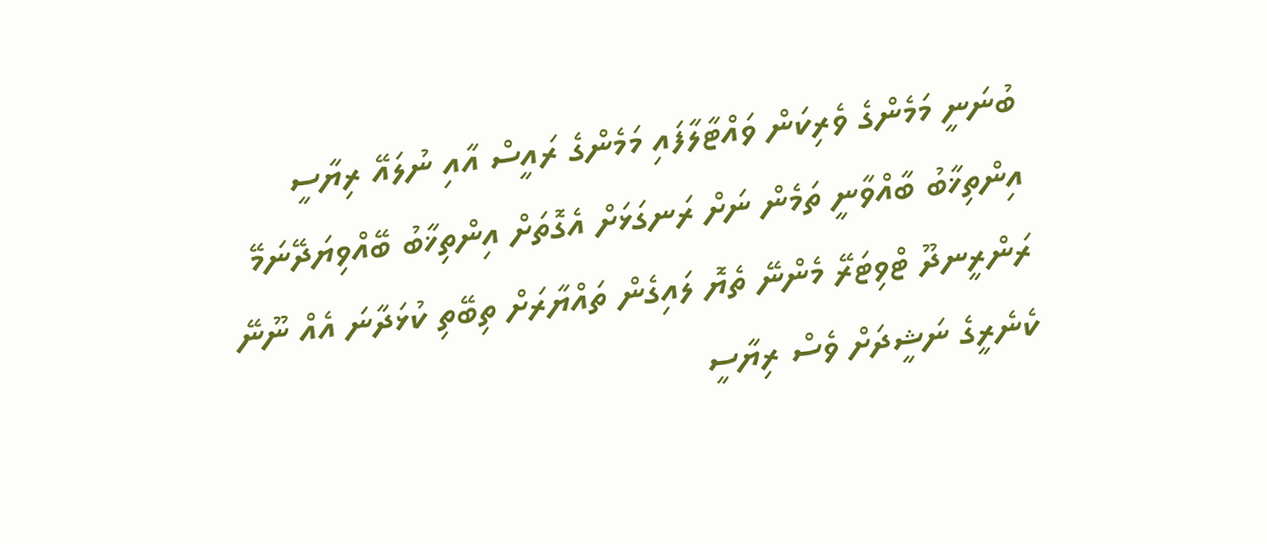ބުނަނީ މަމެންގެ ވެރިކަން ވައްޓާލާފައި މަމެންގެ ރައީސް އާއި ނުލައޭ ރިޔާސީ އިންތިޚާބު ބާއްވާނީ ތަމެން ނަށް ރަނގަޅަށް އެގޮތަށް އިންތިޚާބު ބޭއްވިޔަދޭނަމޭ ރަންރީނދޫ ޓްވިޓަރޭ މެންނޭ ތެޔޮ ލައިގެން ތައްޔާރަށް ތިބޭތި ކުޅަދާނަ އެއް ނޫނޭ ކެނެރީގެ ނަޝީދަށް ވެސް ރިޔާސީ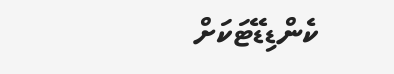ކެންޑިޑޭޓަކަށް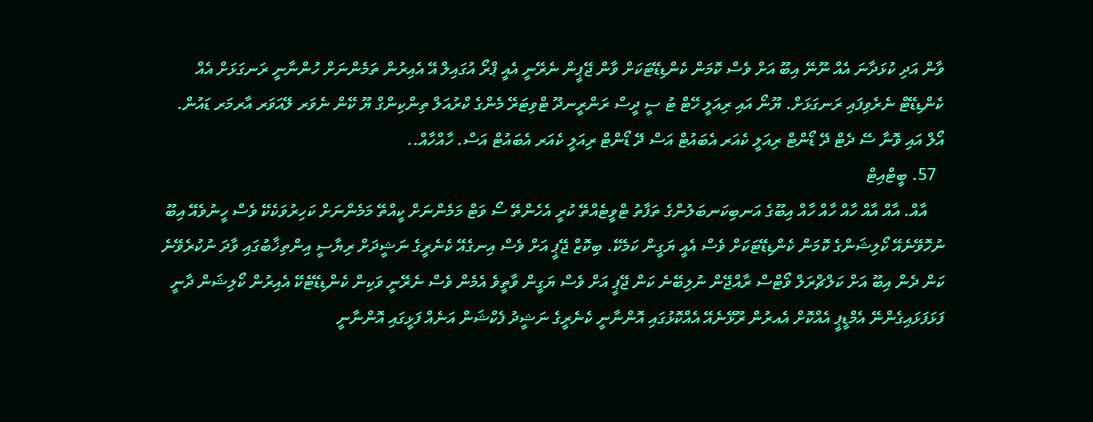ވާން އަދި ކުޅަދާނަ އެއް ނޫނޭ އިބޫ އަށް ވެސް ކޮމަން ކެންޑިޑޭޓަކަށް ވާން ޖޭޕީން ނެރޭނީ އެއީ ޕްރޯ އުގައިލް އޭ އެއިރުން ތަމެންނަށް ހުންނާނީ ރަނގަޅަށް އެއް ކެންޑިޑޭޓް ނެރެވިފައި ރަނގަޅަށް. ޔޫނޯ އައި ރިއަލީ ހޭޓް ޓު ސީ ދީސް ރަންރީނދޫ ޓްވިޓަރޭ މެންގެ ކްރުއަލް ތިންކިންގް ޔޫ ކޭން ނެވަރ ލޭއަވަރ އާރމަރ ޑައުން. އޯލް އައި ވޮނާ ސޭ ދެޓް ދޭ ޑޯންޓް ރިއަލީ ކެއަރ އެބައުޓް އަސް ދޭ ޑޯންޓް ރިއަލީ ކެއަރ އެބައުޓް އަސް. ހާއްހާއް..
  57. ބީޓްއިޓް
    އާއް. އާއް އާއް ހާއް ހާއް ހާއް އިބޫގެ އަނބިކަނބަލުންގެ ތަފާތު ޓްވީޓެއްތޭ ކުރީ އެހެންތޭ ސޯ ވަޓް މަމެންނަށް ކީއްތޭ މަމެންނަށް ކަހިރުވަކެކޭ ވެސް ހީނުވެއޭ އިބޫ ނުހޮވޭނެއޭ ކޯލިޝަންގެ ކޮމަން ކެންޑިޑޭޓަކަށް ވެސް އެއީ ޔަގީން ކަމެކޭ. ބިކޮޒް ޖޭޕީ އަށް ވެސް އިނގެއޭ ކެނެރީގެ ނަޝީދަށް ރިޔާސީ އިންތިޚާބުގައި ވާދަ ނުކުރެވޭނެ ކަން ދެން އިބޫ އަށް ކަލްޗްރަލް ވޯޓްސް ރާއްޖޭން ނުލިބޭނެ ކަން ޖޭޕީ އަށް ވެސް ޔަގީން ވާތީވެ އެމެން ވެސް ނެރޭނީ ވަކިން ކެންޑިޑޭޓެކޭ އެއިރުން ކޯލިޝަން ދާނީ ފަޅަފަޅައިގެންނޭ އެމްޑީޕީ އެއްކޮށް އެއރުން ރޫޅޭނެއޭ އެއްކޮޅުގައި އޮންނާނީ ކެނެރީގެ ނަޝީދު ފެކްޝަން އަނެއް ފަޅީގައި އޮންނާނީ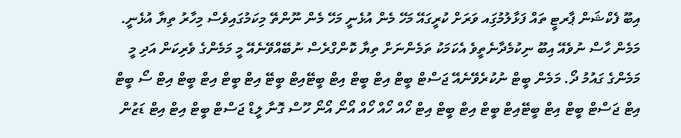އިބޫ ފެކްޝަން ޕާރޓީ ތައް ފަޅާލުމުގަިއ ވަރަށް ކުރީގައޭ މަހޭ މެން އުޅެނީ މަހޭ މެން ނޫންތޭ މިކަމުގައިވެސް މިހާރު ތިޔާ އުޅެނީ. މަމެން ހާސް ނުވެއޭ އިބޫ ނިކުމެދާނެތީވެ އެކަމަކު ތަމެންނަށް ތިޔާ ކޮންގްރެސް ނުބޭއްވޭނެއޭ މީ މަމެންގެ ވެރިކަން އަދި މީ މަމެންގެ ގައުމު ދޯ. މަމެން ބީޓް ނުކުރެވޭނެއޭ ޖަސްޓް ބީޓް އިޓް ބީޓް އިޓް ބީޓޭއިޓް ބީޓޭ އިޓް ބީޓް އިޓް ބީޓް އިޓް ސޯ ބީޓް އިޓް ޖަސްޓް ބީޓް އިޓް ބީޓޭއިޓް ބީޓް އިޓް ބީޓް އިޓް ހޯއް ހޯއް ހޯއް އޯނޯ އޯނޯ ހޫސް ގޮނާ ލީޑް ޖަސްޓް ބީޓް އިޓް އިޓް ޑަޒުން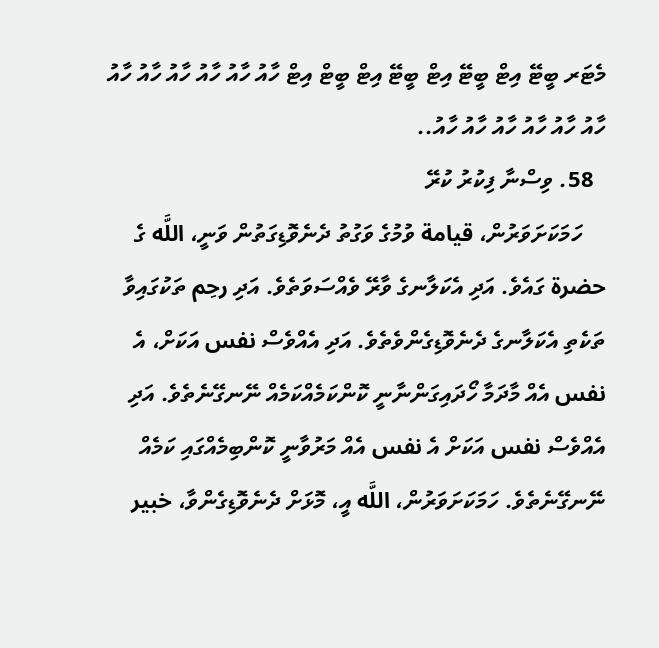މެޓަރ ބީޓޭ އިޓް ބީޓޭ އިޓް ބީޓޭ އިޓް ބީޓް އިޓް ހާއު ހާއު ހާއު ހާއު ހާއު ހާއު ހާއު ހާއު ހާއު ހާއު ހާއު ހާއު..
  58. ވިސްނާ ފިކުރު ކުރޭ
    ހަމަކަށަވަރުން، قيامة ވުމުގެ ވަގުތު ދެނެވޮޑިގަތުން ވަނީ، اللَّه ގެ حضرة ގައެވެ. އަދި އެކަލާނގެ ވާރޭ ވެއްސަވަތެވެ. އަދި رحِم ތަކުގައިވާ ތަކެތި އެކަލާނގެ ދެނެވޮޑިގެންވެތެވެ. އަދި އެއްވެސް نفس އަކަށް، އެ نفس އެއް މާދަމާ ހޯދައިގަންނާނީ ކޮންކަމެއްކަމެއް ނޭނގޭނެތެވެ. އަދި އެއްވެސް نفس އަކަށް އެ نفس އެއް މަރުވާނީ ކޮންބިމެއްގައި ކަމެއް ނޭނގޭނެތެވެ. ހަމަކަށަވަރުން، اللَّه އީ، މޮޅަށް ދެނެވޮޑިގެންވާ، خبير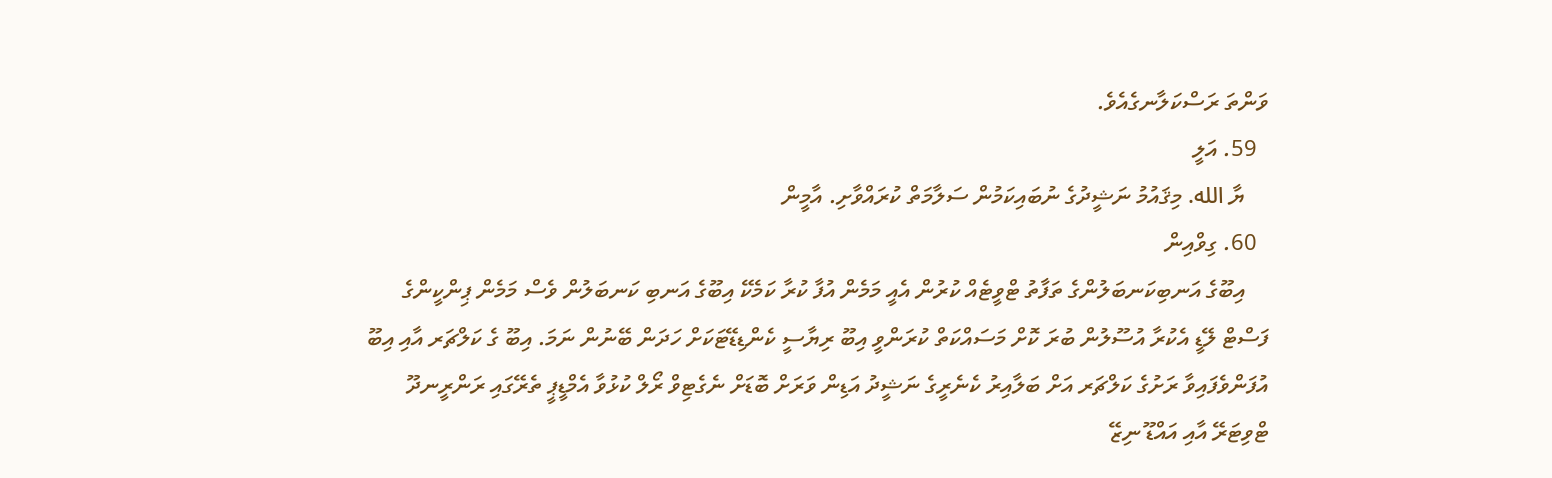ވަންތަ ރަސްކަލާނގެއެވެ.
  59. އަލީ
    ޔާ الله. މިޤައުމު ނަޝީދުގެ ނުބައިކަމުން ސަލާމަތް ކުރައްވާށި. އާމީން
  60. ގިވްއިން
    އިބޫގެ އަނބިކަނބަލުންގެ ތަފާތު ޓްވީޓެއް ކުރުން އެއީ މަމެން އުފާ ކުރާ ކަމެކޭ އިބޫގެ އަނބި ކަނބަލުން ވެސް މަމެން ޕިންކީންގެ ފަސްޓް ލޭޑީ އެކުރާ އުސޫލުން ބުރަ ކޮށް މަސައްކަތް ކުރަންވީ އިބޫ ރިޔާސީ ކެންޑިޑޭޓަކަށް ހަދަން ބޭނުން ނަމަ. އިބޫ ގެ ކަލްޗަރ އާއި އިބޫ އުފަންވެފައިވާ ރަށުގެ ކަލްޗަރ އަށް ބަލާއިރު ކެނެރީގެ ނަޝީދު އަޑިން ވަރަށް ބޮޑަށް ނެގެޓިވް ރޯލް ކުޅުވާ އެމްޑީޕީ ތެރޭގައި ރަންރީނދޫ ޓްވިޓަރޭ އާއި އައްޑޫ ނިޒޭ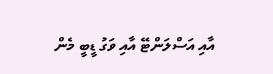އާއި އަސްލަންޓޭ އާއި ވަގު ޑީބީ މެން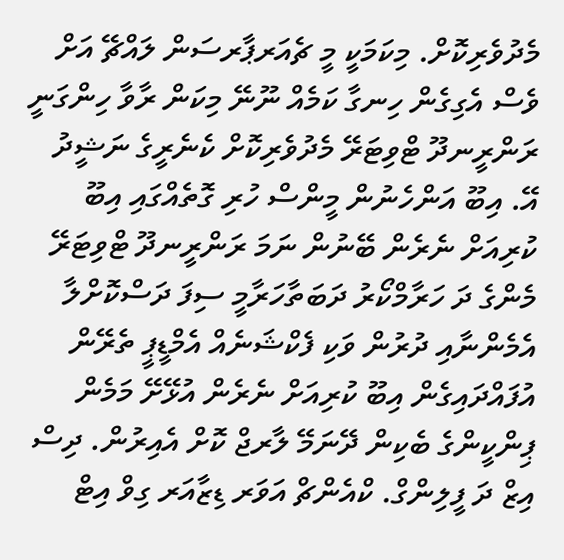މެދުވެރިކޮށް. މިކަމަކީ މީ ޗެއަރޕާރސަން ލައްޗޭ އަށް ވެސް އެގިގެން ހިނގާ ކަމެއް ނޫނޭ މިކަން ރާވާ ހިންގަނީ ރަންރީނދޫ ޓްވިޓަރޭ މެދުވެރިކޮށް ކެނެރީގެ ނަޝީދު އޭ. އިބޫ އަންހެނުން މީންސް ހުރި ގޮތެއްގައި އިބޫ ކުރިއަށް ނެރެން ބޭނުން ނަމަ ރަންރީނދޫ ޓްވިޓަރޭ މެންގެ ދަ ހަރާމްކޯރު ދަބަތާހަރާމީ ސިފަ ދަސްކޮށްލާ އެމެންނާއި ދުރުން ވަކި ފެކްޝަނެއް އެމްޑީޕީ ތެރޭން އުފައްދައިގެން އިބޫ ކުރިއަށް ނެރެން އުޅޭށޭ މަމެން ޕިންކީންގެ ބެކިން ދޭނަމޭ ލާރޖް ކޮށް އެއިރުން. ދިސް އިޒް ދަ ފީލިންގް. ކްއެންޗް އަވަރ ޑިޒާއަރ ގިވް އިޓް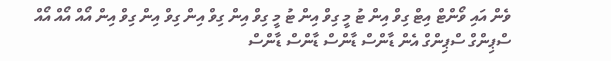ވެން އައި ވޯންޓް އިޓް ގިވް އިން ޓު މީ ގިވް އިން ޓު މީ ގިވް އިން ގިވް އިން ގިވް އިން ގިވް އިން އޯއް އޯއް އޯއް ސްޕިންގް ސްޕިންގް އެން ޑާންސް ޑާންސް ޑާންސް ޑާންސް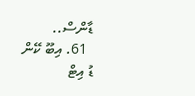ޑާންސް..
  61. އިބޫ ކޭން ޑު އިޓް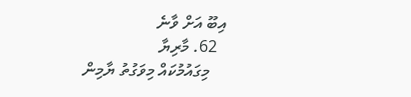އިބޫ އަށް ވާނެ
  62. މާރިޔާ
    މިގައުމުކައް މިވަގުތު ޔާމިން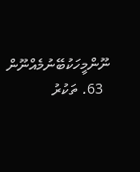ނޫންމީހަކުބޭނުމެއްނޫން
  63. ތަކުރު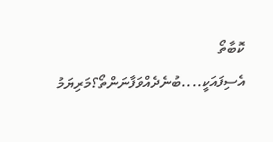ކޮބާތޯ އެސިފައަކީ....ބުނެދެއްވަފާނަންތޯ؟މަރިޔަމު